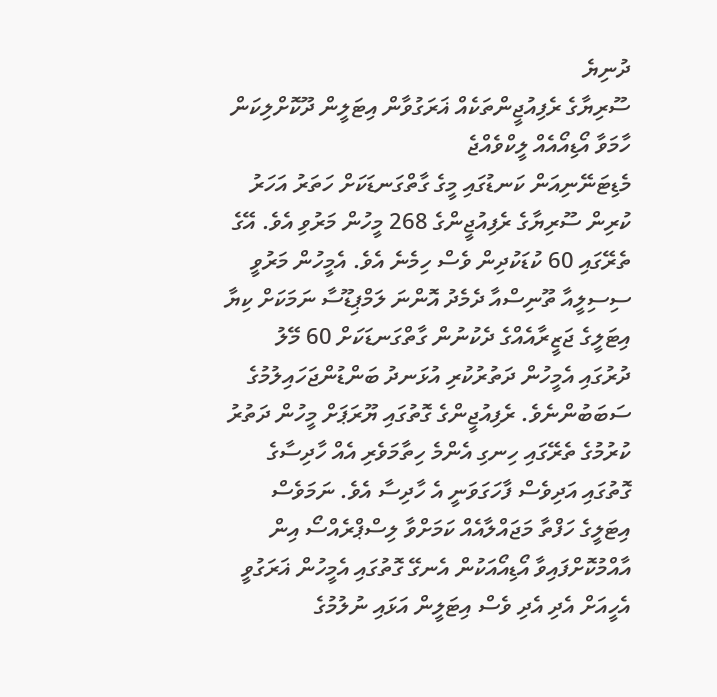ދުނިޔެ
ސޫރިޔާގެ ރެފިއުޖީންތަކެއް ޣަރަގުވާން އިޓަލީން ދޫކޮށްލިކަން ހާމަވާ އޯޑިއޯއެއް ލީކްވެއްޖެ
މެޑިޓަނޭނިއަން ކަނޑުގައި މީގެ ގާތްގަނޑަކަށް ހަތަރު އަހަރު ކުރިން ސޫރިޔާގެ ރެފިއުޖީންގެ 268 މީހުން މަރުވި އެވެ. އޭގެ ތެރޭގައި 60 ކުޑަކުދިން ވެސް ހިމެނެ އެވެ. އެމީހުން މަރުވީ ސިސިލީއާ ތޫނިސްއާ ދެމެދު އޮންނަ ލަމްޕިޑޫސާ ނަމަކަށް ކިޔާ އިޓަލީގެ ޖަޒީރާއެއްގެ ދެކުނުން ގާތްގަނޑަކަށް 60 މޭލު ދުރުގައި އެމީހުން ދަތުރުކުރި އުޅަނދު ބަންޑުންޖަހައިލުމުގެ ސަބަބުންނެވެ. ރެފިއުޖީންގެ ގޮތުގައި ޔޫރަޕަށް މީހުން ދަތުރު ކުރުމުގެ ތެރޭގައި ހިނގި އެންމެ ހިތާމަވެރި އެއް ހާދިސާގެ ގޮތުގައި އަދިވެސް ފާހަގަވަނީ އެ ހާދިސާ އެވެ. ނަމަވެސް އިޓަލީގެ ހަފްތާ މަޖައްލާއެއް ކަމަށްވާ ލިސްޕްރެއްސޯ އިން އާއްމުކޮށްފައިވާ އޯޑިއޯއަކުން އެނގޭ ގޮތުގައި އެމީހުން ޣަރަގުވީ އެހީއަށް އެދި އެދި ވެސް އިޓަލީން އަޅައި ނުލުމުގެ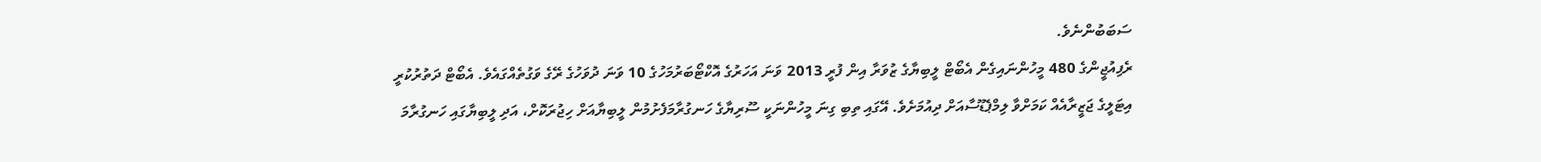ސަބަބުންނެވެ.
ރެފިއުޖީންގެ 480 މީހުންނައިގެން އެބޯޓް ލީބިޔާގެ ޒުވަރާ އިން ފުރީ 2013 ވަނަ އަހަރުގެ އޮކްޓޯބަރުމަހުގެ 10 ވަނަ ދުވަހުގެ ރޭގެ ވަގުތެއްގައެވެ. އެބޯޓް ދަތުރުކުރީ އިޓަލީގެ ޖަޒީރާއެއް ކަމަށްވާ ލިމްޕެޑޫސާއަށް ދިއުމަށެވެ. އޭގައި ތިބި ގިނަ މީހުންނަކީ ސޫރިޔާގެ ހަނގުރާމަފެށުމުން ލީބިޔާއަށް ހިޖުރަކޮށް، އަދި ލީބިޔާގައި ހަނގުރާމަ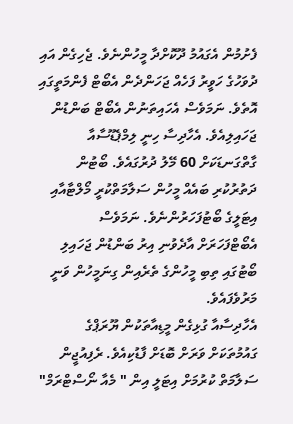ފެށުމުން އެގައުމު ދޫކޮށްދާ މީހުންނެވެ. ޖެހިގެން އައި ދުވަހުގެ ހަވީރު ފަހެއް ޖަހަންދެން އެބޯޓް ފެންމަތީގައި އޮތެވެ. ނަމަވެސް އެހައިތަނުން އެބޯޓް ބަންޑުން ޖަހައިލިއެވެ. އެހާދިސާ ހިނީ ލިމްޕެޑޫސާއާ ގާތްގަނޑަކަށް 60 މޭލު ދުރުގައެވެ. ބޯޓުން ދަތުރުކުރި ބައެއް މީހުން ސަލާމަތްކުރީ މޯލްޓާއާއި އިޓަލީގެ ބޯޓުފަހަރުންނެވެ. ނަމަވެސް އެބޯޓްފަހަރަށް އާދެވުނި އިރު ބަންޑުން ޖަހައިލި ބޯޓުގައި ތިބި މީހުންގެ ތެރެއިން ގިނަމީހުން ވަނީ މަރުވެފައެވެ.
އެހާދިސާއާ ގުޅިގެން މީޑިއާތަކުން ޔޫރަޕްގެ ގައުމުތަކަށް ވަރަށް ބޮޑަށް ފާޑުކިއެވެ. ރެފިއުޖީން ސަލާމަތް ކުރުމަށް އިޓަލީ އިން " މެއާ ނޯސްޓްރަމް"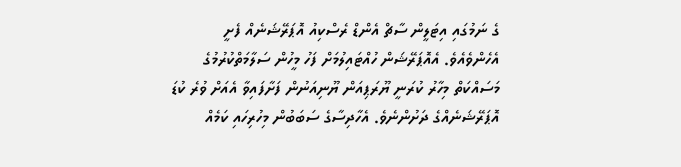ގެ ނަމުގައި އިޓަލީން ސާޗް އެންޑް ރެސްކިއު އޮޕަރޭޝަނެއް ފެށީ އެހެންވެއެވެ. އެއޮޕަރޭޝަން ހުއްޓައިލުމަށް ފަހު މީހުން ސަލާމަތްކުރުމުގެ މަސައްކަތް މިހާރު ކުރަނީ ޔޫރަޕިއަން ޔޫނިއަނުން ފަށާފައިވާ އެއަށް ވުރެ ކުޑަ އޮޕަރޭޝަނެއްގެ ދަށުންނެވެ. އެހާދިސާގެ ސަބަބުން މިހުރިހައި ކަމެއް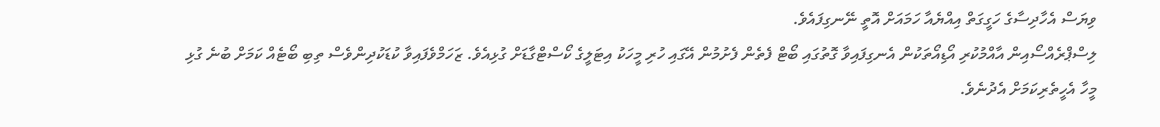ވިޔަސް އެހާދިސާގެ ހަގީގަތް އިއްޔެއާ ހަމައަށް އޮތީ ނޭނގިފައެވެ.
ލިސްޕްރެއްސޯއިން އާއްމުކުރި އޯޑިއޯތަކުން އެނގިފައިވާ ގޮތުގައި ބޯޓް ފެތެން ފެށުމުން އޭގައި ހުރި މީހަކު އިޓަލީގެ ކޯސްޓްގާޑަށް ގުޅިއެވެ. ޒަހަމްވެފައިވާ ކުޑަކުދިންވެސް ތިބި ބޯޓެއް ކަމަށް ބުނެ ގުޅި މީހާ އެހީތެރިކަމަށް އެދުނެވެ.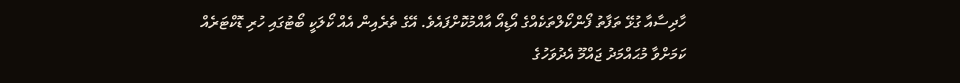ހާދިސާއާ ގުޅޭ ތަފާތު ފޯންކޯލްތަކެއްގެ އޯޑިއޯ އާއްމުކޮށްފައެވެ. އޭގެ ތެރެއިން އެއް ކޯލަކީ ބޯޓުގައި ހުރި ޑޮކްޓަރެއް ކަމަށްވާ މުޙައްމަދު ޖައްމޫ އެދުވަހުގެ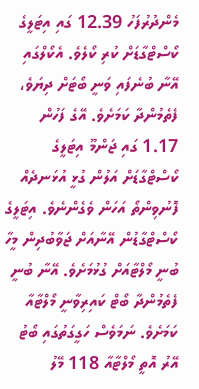މެންދުރުފަހު 12.39 ގައި އިޓަލީގެ ކޯސްޓްގާޑަށް ކުރި ކޯލެވެ. އެކޯލްގައި އޭނާ ބުނެފައި ވަނީ ބޯޓަށް ދިޔަވެ، ފެތެމުންދާ ކަމަށެވެ. އޭގެ ފަހުން 1.17 ގައި ޖަންމޫ އިޓަލީގެ ކޯސްޓްގާޑަށް އަލުން ގުޅީ އުޅަނދެއް ފޮނުވިންތޯ އަހަން ވެގެންނެވެ. އިޓަލީގެ ކޯސްޓްގާޑުން އޭނާއަށް ޖަވާބުދިން މީހާ ބުނީ މޯލްޓާއަށް ގުޅުމަށެވެ. އޭނާ ބުނީ ފެތެމުންދާ ބޯޓް ކައިރިވާނީ މޯލްޓާއާ ކަމަށެވެ. ނަމަވެސް ހަގީގަތުގައި ބޯޓު އޭރު އޮތީ މޯލްޓާއާ 118 މޭލު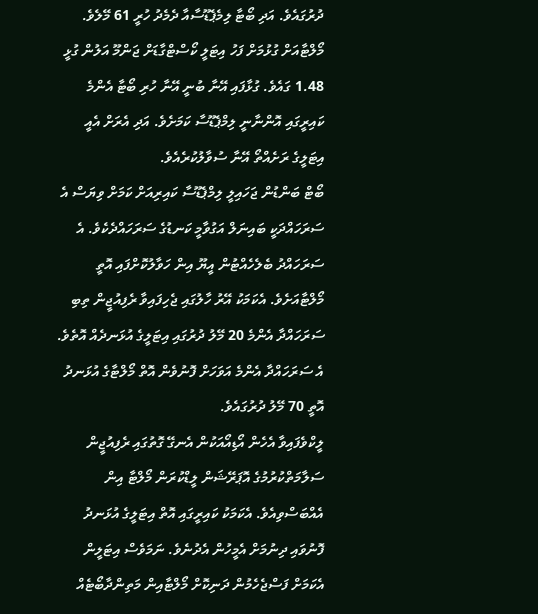ދުރުގައެވެ. އަދި ބޯޓާ ލިމެޕެޑޫސާއާ ދެމެދު ހުރީ 61 މޭލެވެ. މޯލްޓާއަށް ގުޅުމަށް ފަހު އިޓަލީ ކޯސްޓްގާޑަށް ޖަންމޫ އަލުން ގުޅީ 1.48 ގައެވެ. ގުޅާފައި އޭނާ ބުނީ އޭނާ ހުރި ބޯޓާ އެންމެ ކައިރީގައި އޮންނާނީ ލިމްޕެޑޫސާ ކަމަށެވެ. އަދި އެރަށް އެއީ އިޓަލީގެ ރަށެއްތޯ އޭނާ ސުވާލުކުރެއެވެ.
ބޯޓް ބަންޑުން ޖަހައިލީ ލިމްޕެޑޫސާ ކައިރިއަށް ކަމަށް ވިޔަސް އެ ސަރަހައްދަކީ ބައިނަލް އަގުވާމީ ކަނޑުގެ ސަރަހައްދެކެވެ. އެ ސަރަހައްދު ބެލެހެއްޓުން އީޔޫ އިން ހަވާލުކޮށްފައި އޮތީ މޯލްޓާއަށެވެ. އެކަމަކު އޭރު ހާލުގައި ޖެހިފައިވާ ރެފިއުޖީން ތިބި ސަރަހައްދާ އެންމެ 20 މޭލު ދުރުގައި އިޓަލީގެ އުޅަނދެއް އޮތެވެ. އެ ސަރަހައްދާ އެންމެ އަވަހަށް ފޮނުވެން އޮތް މޯލްޓާގެ އުޅަނދު އޮތީ 70 މޭލު ދުރުގައެވެ.
ލީކްވެފައިވާ އެހެން އޯޑިއޯއަކުން އެނގޭ ގޮތުގައި ރެފިއުޖީން ސަލާމަތްކުރުމުގެ އޮޕަރޭޝަން ލީޑްކުރަން މޯލްޓާ އިން އެއްބަސްވިއެވެ. އެކަމަކު ކައިރީގައި އޮތް އިޓަލީގެ އުޅަނދު ފޮނުވައި ދިނުމަށް އެމީހުން އެދުނެވެ. ނަމަވެސް އިޓަލީން އެކަމަށް ފަސްޖެހެމުން ދަނިކޮށް މޯލްޓާއިން މަތިންދާބޯޓެއް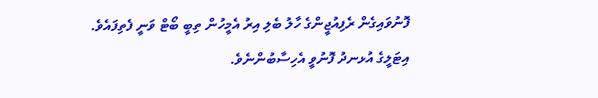ފޮނުވައިގެން ރެފިއުޖީންގެ ހާލު ބެލި އިރު އެމީހުން ތިބީ ބޯޓް ވަނީ ފެތިފައެވެ. އިޓަލީގެ އުޅނދު ފޮނުވީ އެހިސާބުންނެވެ.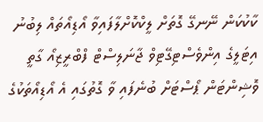ކާކުކަން ނޭނގޭ ގޮތަށް ލީކްކޮށްލާފައިވާ އޯޑިއޯތައް ލިބުނު އިޓަލީގެ އިންވެސްޓިގޭޓިވް ޖާނަލިސްޓް ފްބްރީޒިއޯ ގާތީ ވޮޝިންޓަން ޕޯސްޓަށް ބުނެފައި ވާ ގޮތުގައި އެ އޯޑިއޯތަކުގެ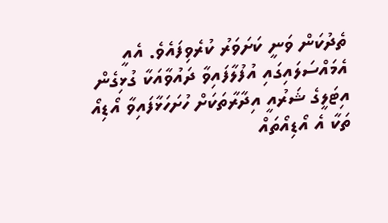ތެދުކަން ވަނީ ކަށަވަރު ކުރެވިފައެވެ. އެއީ އެމައްސަލައިގައި އުފުލާފައިވާ ދައުވާއަކާ ގުޅިގެން އިޓަލީގެ ޝަރުއީ އިދާރާތަކަށް ހުށަހަޅާފައިވާ އޯޑިއޯ ތަކާ އެ އޯޑިއޯތައް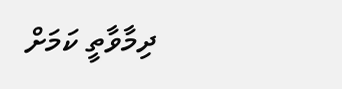ދިމާވާތީ ކަމަށް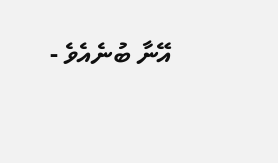އޭނާ ބުނެއެވެ -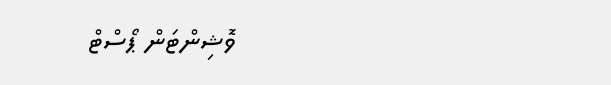ވޮޝިންޓަން ޕޯސްޓް